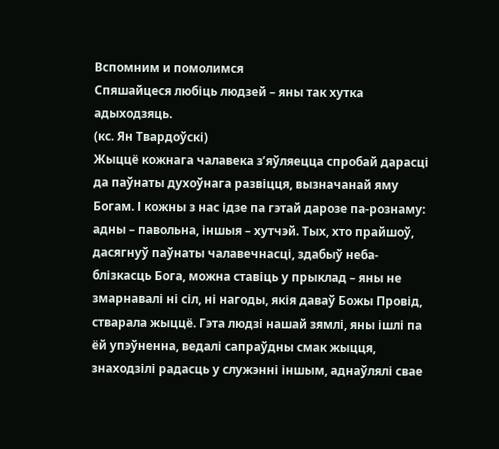Вспомним и помолимся
Спяшайцеся любіць людзей – яны так хутка адыходзяць.
(кс. Ян Твардоўскі)
Жыццё кожнага чалавека з’яўляецца спробай дарасці да паўнаты духоўнага развіцця, вызначанай яму Богам. І кожны з нас ідзе па гэтай дарозе па-рознаму: адны – павольна, іншыя – хутчэй. Тых, хто прайшоў, дасягнуў паўнаты чалавечнасці, здабыў неба-блізкасць Бога, можна ставіць у прыклад – яны не змарнавалі ні сіл, ні нагоды, якія даваў Божы Провід, стварала жыццё. Гэта людзі нашай зямлі, яны ішлі па ёй упэўненна, ведалі сапраўдны смак жыцця, знаходзілі радасць у служэнні іншым, аднаўлялі свае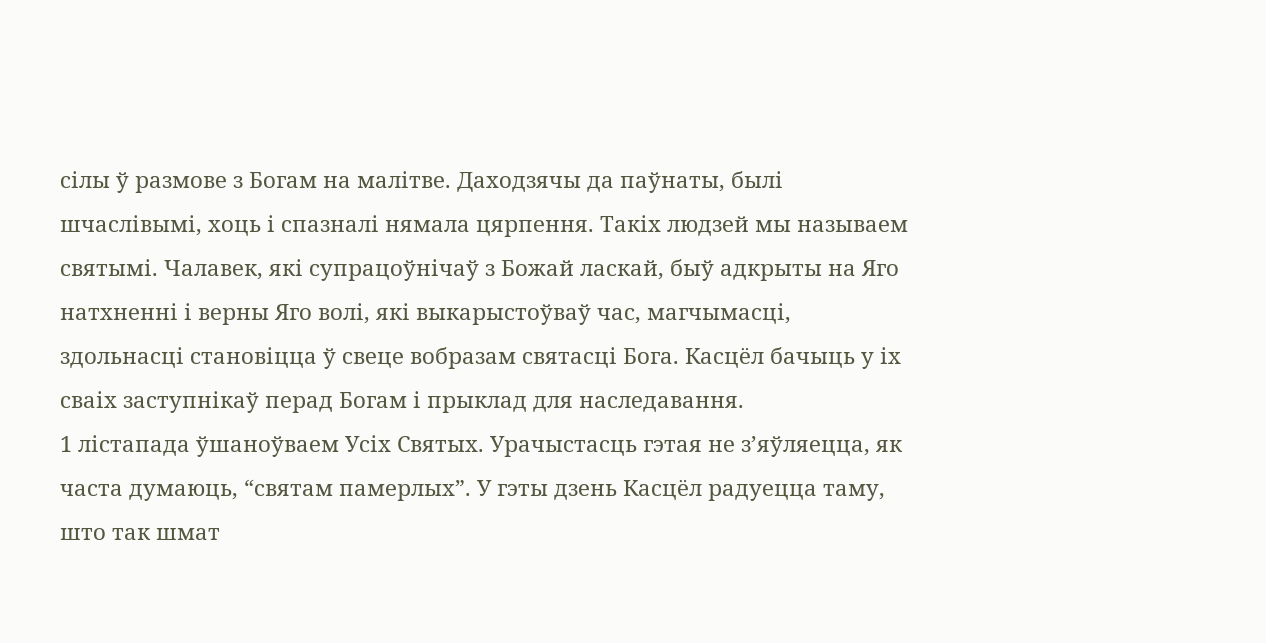сілы ў размове з Богам на малітве. Даходзячы да паўнаты, былі шчаслівымі, хоць і спазналі нямала цярпення. Такіх людзей мы называем святымі. Чалавек, які супрацоўнічаў з Божай ласкай, быў адкрыты на Яго натхненні і верны Яго волі, які выкарыстоўваў час, магчымасці, здольнасці становіцца ў свеце вобразам святасці Бога. Касцёл бачыць у іх сваіх заступнікаў перад Богам і прыклад для наследавання.
1 лістапада ўшаноўваем Усіх Святых. Урачыстасць гэтая не з’яўляецца, як часта думаюць, “святам памерлых”. У гэты дзень Касцёл радуецца таму, што так шмат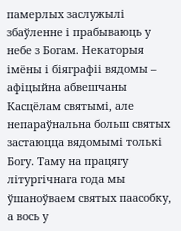памерлых заслужылі збаўленне і прабываюць у небе з Богам. Некаторыя імёны і біяграфіі вядомы – афіцыйна абвешчаны Касцёлам святымі, але непараўнальна больш святых застаюцца вядомымі толькі Богу. Таму на працягу літургічнага года мы ўшаноўваем святых паасобку, а вось у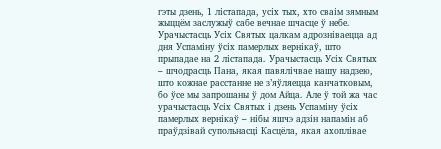гэты дзень, 1 лістапада, усіх тых, хто сваім зямным жыццём заслужыў сабе вечнае шчасце ў небе.
Урачыстасць Усіх Святых цалкам адрозніваецца ад дня Успаміну ўсіх памерлых вернікаў, што прыпадае на 2 лістапада. Урачыстасць Усіх Святых – шчодрасць Пана, якая павялічвае нашу надзею, што кожнае расстанне не з’яўляецца канчатковым, бо ўсе мы запрошаны ў дом Айца. Але ў той жа час урачыстасць Усіх Святых і дзень Успаміну ўсіх памерлых вернікаў – нібы яшчэ адзін напамін аб праўдзівай супольнасці Касцёла, якая ахоплівае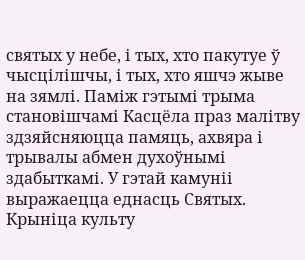святых у небе, і тых, хто пакутуе ў чысцілішчы, і тых, хто яшчэ жыве на зямлі. Паміж гэтымі трыма становішчамі Касцёла праз малітву здзяйсняюцца памяць, ахвяра і трывалы абмен духоўнымі здабыткамі. У гэтай камуніі выражаецца еднасць Святых.
Крыніца культу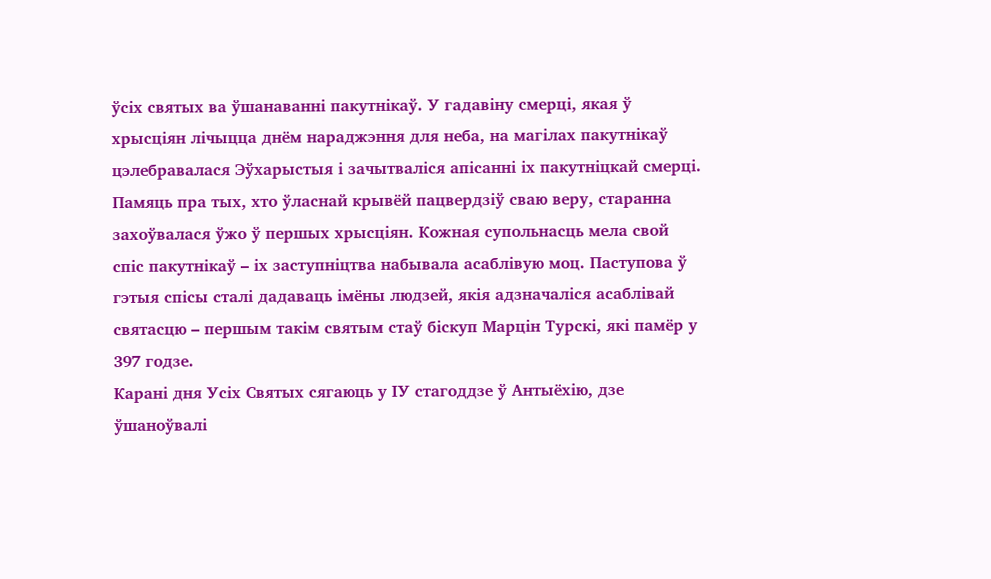ўсіх святых ва ўшанаванні пакутнікаў. У гадавіну смерці, якая ў хрысціян лічыцца днём нараджэння для неба, на магілах пакутнікаў цэлебравалася Эўхарыстыя і зачытваліся апісанні іх пакутніцкай смерці. Памяць пра тых, хто ўласнай крывёй пацвердзіў сваю веру, старанна захоўвалася ўжо ў першых хрысціян. Кожная супольнасць мела свой спіс пакутнікаў – іх заступніцтва набывала асаблівую моц. Паступова ў гэтыя спісы сталі дадаваць імёны людзей, якія адзначаліся асаблівай святасцю – першым такім святым стаў біскуп Марцін Турскі, які памёр у 397 годзе.
Карані дня Усіх Святых сягаюць у ІУ стагоддзе ў Антыёхію, дзе ўшаноўвалі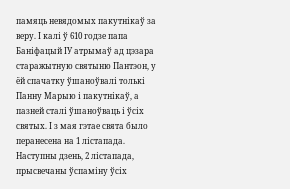памяць невядомых пакутнікаў за веру. І калі ў 610 годзе папа Баніфацый ІУ атрымаў ад цэзара старажытную святыню Пантэон, у ёй спачатку ўшаноўвалі толькі Панну Марыю і пакутнікаў, а пазней сталі ўшаноўваць і ўсіх святых. І з мая гэтае свята было перанесена на 1 лістапада.
Наступны дзень, 2 лістапада, прысвечаны ўспаміну ўсіх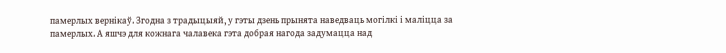памерлых вернікаў. Згодна з традыцыяй, у гэты дзень прынята наведваць могілкі і маліцца за памерлых. А яшчэ для кожнага чалавека гэта добрая нагода задумацца над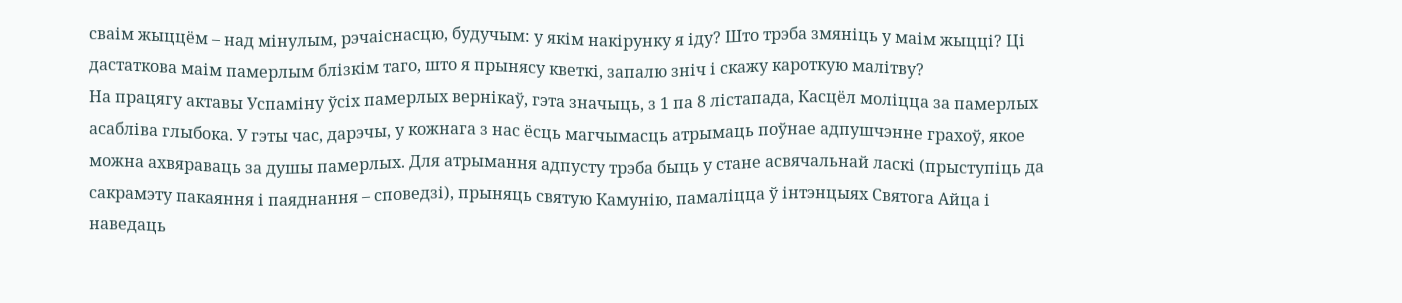сваім жыццём – над мінулым, рэчаіснасцю, будучым: у якім накірунку я іду? Што трэба змяніць у маім жыцці? Ці дастаткова маім памерлым блізкім таго, што я прынясу кветкі, запалю зніч і скажу кароткую малітву?
На працягу актавы Успаміну ўсіх памерлых вернікаў, гэта значыць, з 1 па 8 лістапада, Касцёл моліцца за памерлых асабліва глыбока. У гэты час, дарэчы, у кожнага з нас ёсць магчымасць атрымаць поўнае адпушчэнне грахоў, якое можна ахвяраваць за душы памерлых. Для атрымання адпусту трэба быць у стане асвячальнай ласкі (прыступіць да сакрамэту пакаяння і паяднання – споведзі), прыняць святую Камунію, памаліцца ў інтэнцыях Святога Айца і наведаць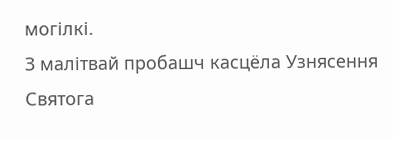могілкі.
З малітвай пробашч касцёла Узнясення Святога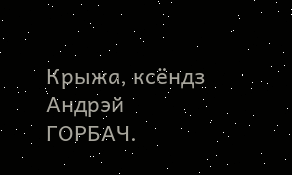Крыжа, ксёндз Андрэй ГОРБАЧ.